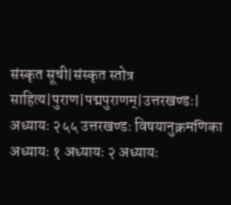संस्कृत सूची|संस्कृत स्तोत्र साहित्य|पुराण|पद्मपुराणम्|उत्तरखण्डः| अध्यायः २५५ उत्तरखण्डः विषयानुक्रमणिका अध्यायः १ अध्यायः २ अध्यायः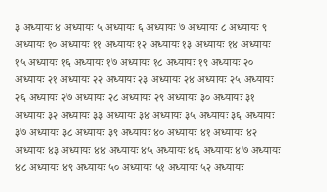३ अध्यायः ४ अध्यायः ५ अध्यायः ६ अध्यायः ७ अध्यायः ८ अध्यायः ९ अध्यायः १० अध्यायः ११ अध्यायः १२ अध्यायः १३ अध्यायः १४ अध्यायः १५ अध्यायः १६ अध्यायः १७ अध्यायः १८ अध्यायः १९ अध्यायः २० अध्यायः २१ अध्यायः २२ अध्यायः २३ अध्यायः २४ अध्यायः २५ अध्यायः २६ अध्यायः २७ अध्यायः २८ अध्यायः २९ अध्यायः ३० अध्यायः ३१ अध्यायः ३२ अध्यायः ३३ अध्यायः ३४ अध्यायः ३५ अध्यायः ३६ अध्यायः ३७ अध्यायः ३८ अध्यायः ३९ अध्यायः ४० अध्यायः ४१ अध्यायः ४२ अध्यायः ४३ अध्यायः ४४ अध्यायः ४५ अध्यायः ४६ अध्यायः ४७ अध्यायः ४८ अध्यायः ४९ अध्यायः ५० अध्यायः ५१ अध्यायः ५२ अध्यायः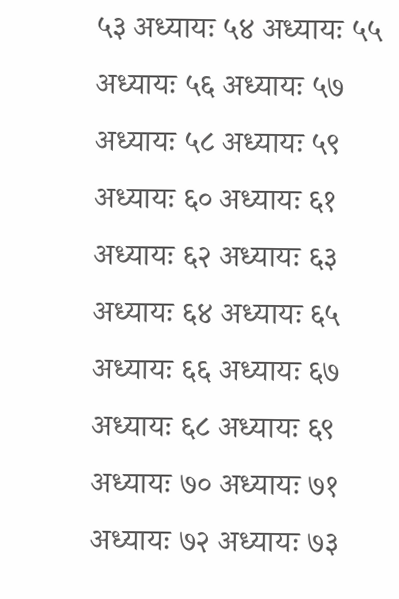५३ अध्यायः ५४ अध्यायः ५५ अध्यायः ५६ अध्यायः ५७ अध्यायः ५८ अध्यायः ५९ अध्यायः ६० अध्यायः ६१ अध्यायः ६२ अध्यायः ६३ अध्यायः ६४ अध्यायः ६५ अध्यायः ६६ अध्यायः ६७ अध्यायः ६८ अध्यायः ६९ अध्यायः ७० अध्यायः ७१ अध्यायः ७२ अध्यायः ७३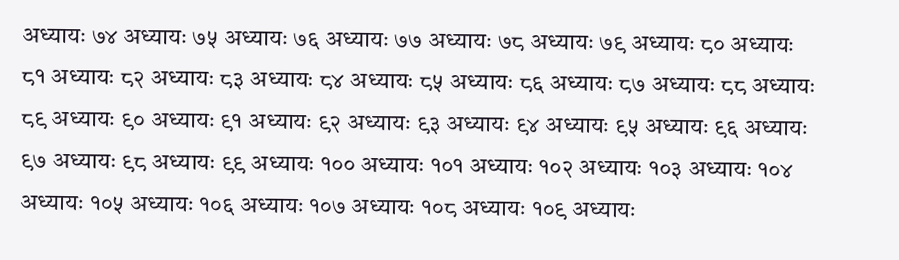अध्यायः ७४ अध्यायः ७५ अध्यायः ७६ अध्यायः ७७ अध्यायः ७८ अध्यायः ७९ अध्यायः ८० अध्यायः ८१ अध्यायः ८२ अध्यायः ८३ अध्यायः ८४ अध्यायः ८५ अध्यायः ८६ अध्यायः ८७ अध्यायः ८८ अध्यायः ८९ अध्यायः ९० अध्यायः ९१ अध्यायः ९२ अध्यायः ९३ अध्यायः ९४ अध्यायः ९५ अध्यायः ९६ अध्यायः ९७ अध्यायः ९८ अध्यायः ९९ अध्यायः १०० अध्यायः १०१ अध्यायः १०२ अध्यायः १०३ अध्यायः १०४ अध्यायः १०५ अध्यायः १०६ अध्यायः १०७ अध्यायः १०८ अध्यायः १०९ अध्यायः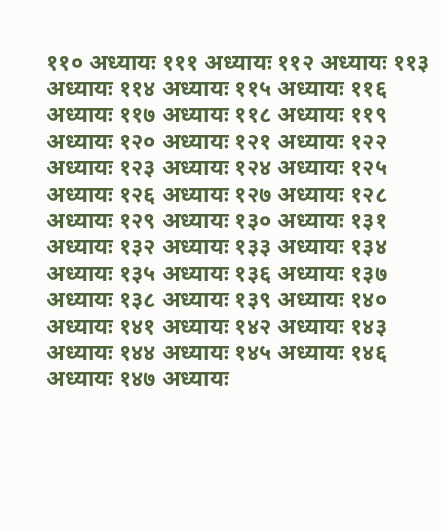११० अध्यायः १११ अध्यायः ११२ अध्यायः ११३ अध्यायः ११४ अध्यायः ११५ अध्यायः ११६ अध्यायः ११७ अध्यायः ११८ अध्यायः ११९ अध्यायः १२० अध्यायः १२१ अध्यायः १२२ अध्यायः १२३ अध्यायः १२४ अध्यायः १२५ अध्यायः १२६ अध्यायः १२७ अध्यायः १२८ अध्यायः १२९ अध्यायः १३० अध्यायः १३१ अध्यायः १३२ अध्यायः १३३ अध्यायः १३४ अध्यायः १३५ अध्यायः १३६ अध्यायः १३७ अध्यायः १३८ अध्यायः १३९ अध्यायः १४० अध्यायः १४१ अध्यायः १४२ अध्यायः १४३ अध्यायः १४४ अध्यायः १४५ अध्यायः १४६ अध्यायः १४७ अध्यायः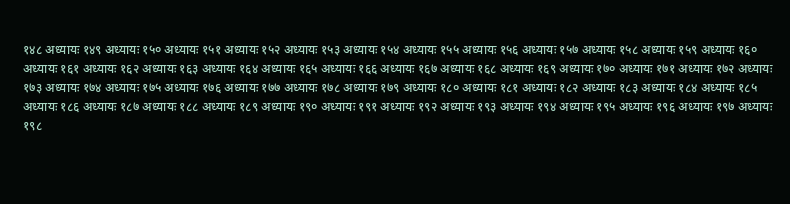१४८ अध्यायः १४९ अध्यायः १५० अध्यायः १५१ अध्यायः १५२ अध्यायः १५३ अध्यायः १५४ अध्यायः १५५ अध्यायः १५६ अध्यायः १५७ अध्यायः १५८ अध्यायः १५९ अध्यायः १६० अध्यायः १६१ अध्यायः १६२ अध्यायः १६३ अध्यायः १६४ अध्यायः १६५ अध्यायः १६६ अध्यायः १६७ अध्यायः १६८ अध्यायः १६९ अध्यायः १७० अध्यायः १७१ अध्यायः १७२ अध्यायः १७३ अध्यायः १७४ अध्यायः १७५ अध्यायः १७६ अध्यायः १७७ अध्यायः १७८ अध्यायः १७९ अध्यायः १८० अध्यायः १८१ अध्यायः १८२ अध्यायः १८३ अध्यायः १८४ अध्यायः १८५ अध्यायः १८६ अध्यायः १८७ अध्यायः १८८ अध्यायः १८९ अध्यायः १९० अध्यायः १९१ अध्यायः १९२ अध्यायः १९३ अध्यायः १९४ अध्यायः १९५ अध्यायः १९६ अध्यायः १९७ अध्यायः १९८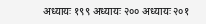अध्यायः १९९ अध्यायः २०० अध्यायः २०१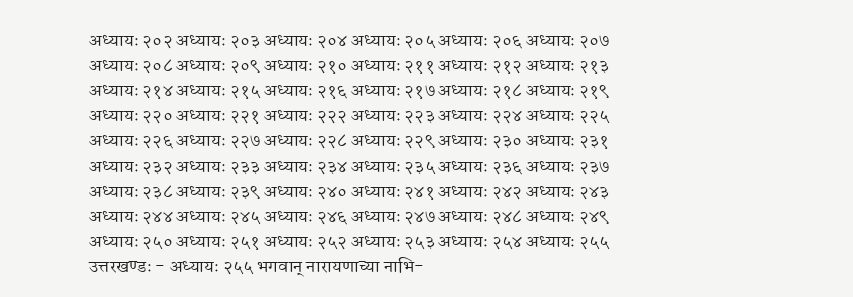अध्यायः २०२ अध्यायः २०३ अध्यायः २०४ अध्यायः २०५ अध्यायः २०६ अध्यायः २०७ अध्यायः २०८ अध्यायः २०९ अध्यायः २१० अध्यायः २११ अध्यायः २१२ अध्यायः २१३ अध्यायः २१४ अध्यायः २१५ अध्यायः २१६ अध्यायः २१७ अध्यायः २१८ अध्यायः २१९ अध्यायः २२० अध्यायः २२१ अध्यायः २२२ अध्यायः २२३ अध्यायः २२४ अध्यायः २२५ अध्यायः २२६ अध्यायः २२७ अध्यायः २२८ अध्यायः २२९ अध्यायः २३० अध्यायः २३१ अध्यायः २३२ अध्यायः २३३ अध्यायः २३४ अध्यायः २३५ अध्यायः २३६ अध्यायः २३७ अध्यायः २३८ अध्यायः २३९ अध्यायः २४० अध्यायः २४१ अध्यायः २४२ अध्यायः २४३ अध्यायः २४४ अध्यायः २४५ अध्यायः २४६ अध्यायः २४७ अध्यायः २४८ अध्यायः २४९ अध्यायः २५० अध्यायः २५१ अध्यायः २५२ अध्यायः २५३ अध्यायः २५४ अध्यायः २५५ उत्तरखण्डः - अध्यायः २५५ भगवान् नारायणाच्या नाभि-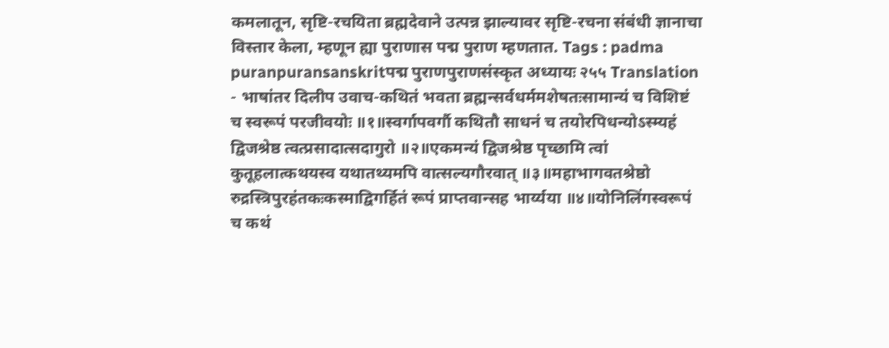कमलातून, सृष्टि-रचयिता ब्रह्मदेवाने उत्पन्न झाल्यावर सृष्टि-रचना संबंधी ज्ञानाचा विस्तार केला, म्हणून ह्या पुराणास पद्म पुराण म्हणतात. Tags : padma puranpuransanskritपद्म पुराणपुराणसंस्कृत अध्यायः २५५ Translation - भाषांतर दिलीप उवाच-कथितं भवता ब्रह्मन्सर्वधर्ममशेषतःसामान्यं च विशिष्टं च स्वरूपं परजीवयोः ॥१॥स्वर्गापवर्गौ कथितौ साधनं च तयोरपिधन्योऽस्म्यहं द्विजश्रेष्ठ त्वत्प्रसादात्सदागुरो ॥२॥एकमन्यं द्विजश्रेष्ठ पृच्छामि त्वां कुतूहलात्कथयस्व यथातथ्यमपि वात्सल्यगौरवात् ॥३॥महाभागवतश्रेष्ठो रुद्रस्त्रिपुरहंतकःकस्माद्विगर्हितं रूपं प्राप्तवान्सह भार्य्यया ॥४॥योनिलिंगस्वरूपं च कथं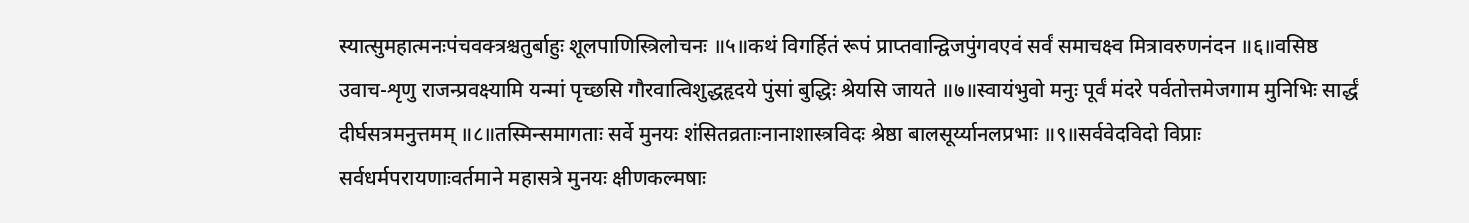स्यात्सुमहात्मनःपंचवक्त्रश्चतुर्बाहुः शूलपाणिस्त्रिलोचनः ॥५॥कथं विगर्हितं रूपं प्राप्तवान्द्विजपुंगवएवं सर्वं समाचक्ष्व मित्रावरुणनंदन ॥६॥वसिष्ठ उवाच-शृणु राजन्प्रवक्ष्यामि यन्मां पृच्छसि गौरवात्विशुद्धहृदये पुंसां बुद्धिः श्रेयसि जायते ॥७॥स्वायंभुवो मनुः पूर्वं मंदरे पर्वतोत्तमेजगाम मुनिभिः सार्द्धं दीर्घसत्रमनुत्तमम् ॥८॥तस्मिन्समागताः सर्वे मुनयः शंसितव्रताःनानाशास्त्रविदः श्रेष्ठा बालसूर्य्यानलप्रभाः ॥९॥सर्ववेदविदो विप्राः सर्वधर्मपरायणाःवर्तमाने महासत्रे मुनयः क्षीणकल्मषाः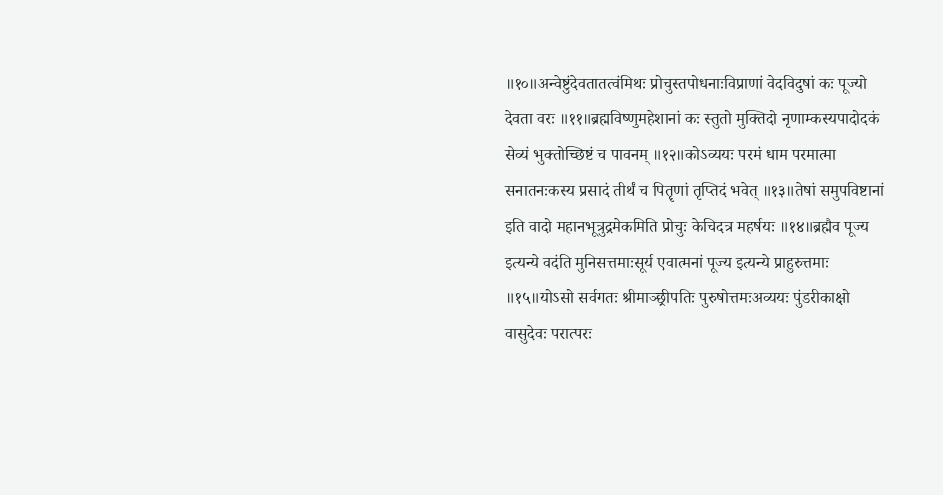॥१०॥अन्वेष्टुंदेवतातत्वंमिथः प्रोचुस्तपोधनाःविप्राणां वेदविदुषां कः पूज्यो देवता वरः ॥११॥ब्रह्मविष्णुमहेशानां कः स्तुतो मुक्तिदो नृणाम्कस्यपादोदकं सेव्यं भुक्तोच्छिष्टं च पावनम् ॥१२॥कोऽव्ययः परमं धाम परमात्मा सनातनःकस्य प्रसादं तीर्थं च पितॄणां तृप्तिदं भवेत् ॥१३॥तेषां समुपविष्टानां इति वादो महानभूत्रुद्रमेकमिति प्रोचुः केचिदत्र महर्षयः ॥१४॥ब्रह्मैव पूज्य इत्यन्ये वदंति मुनिसत्तमाःसूर्य एवात्मनां पूज्य इत्यन्ये प्राहुरुत्तमाः ॥१५॥योऽसो सर्वगतः श्रीमाञ्छ्रीपतिः पुरुषोत्तमःअव्ययः पुंडरीकाक्षो वासुदेवः परात्परः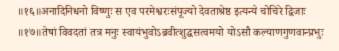॥१६॥अनादिनिधनो विष्णुः स एव परमेश्वरःसंपूज्यो देवताश्रेष्ठ इत्यन्ये चोचिरे द्विजाः ॥१७॥तेषां विवदतां तत्र मनुः स्वायंभुवोऽब्रवीत्शुद्धसत्वमयो योऽसौ कल्याणगुणवान्प्रभुः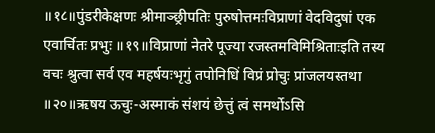॥१८॥पुंडरीकेक्षणः श्रीमाञ्छ्रीपतिः पुरुषोत्तमःविप्राणां वेदविदुषां एक एवार्चितः प्रभुः ॥१९॥विप्राणां नेतरे पूज्या रजस्तमविमिश्रिताःइति तस्य वचः श्रुत्वा सर्व एव महर्षयःभृगुं तपोनिधिं विप्रं प्रोचुः प्रांजलयस्तथा ॥२०॥ऋषय ऊचुः-अस्माकं संशयं छेत्तुं त्वं समर्थोऽसि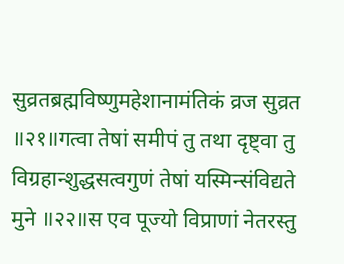सुव्रतब्रह्मविष्णुमहेशानामंतिकं व्रज सुव्रत ॥२१॥गत्वा तेषां समीपं तु तथा दृष्ट्वा तु विग्रहान्शुद्धसत्वगुणं तेषां यस्मिन्संविद्यते मुने ॥२२॥स एव पूज्यो विप्राणां नेतरस्तु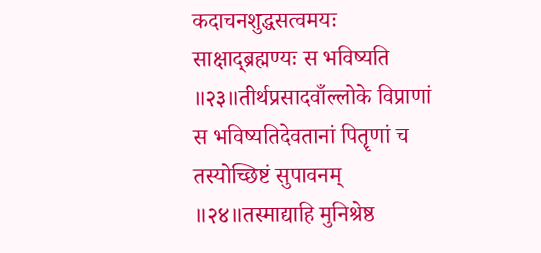कदाचनशुद्धसत्वमयः साक्षाद्ब्रह्मण्यः स भविष्यति ॥२३॥तीर्थप्रसादवाँल्लोके विप्राणां स भविष्यतिदेवतानां पितॄणां च तस्योच्छिष्टं सुपावनम् ॥२४॥तस्माद्याहि मुनिश्रेष्ठ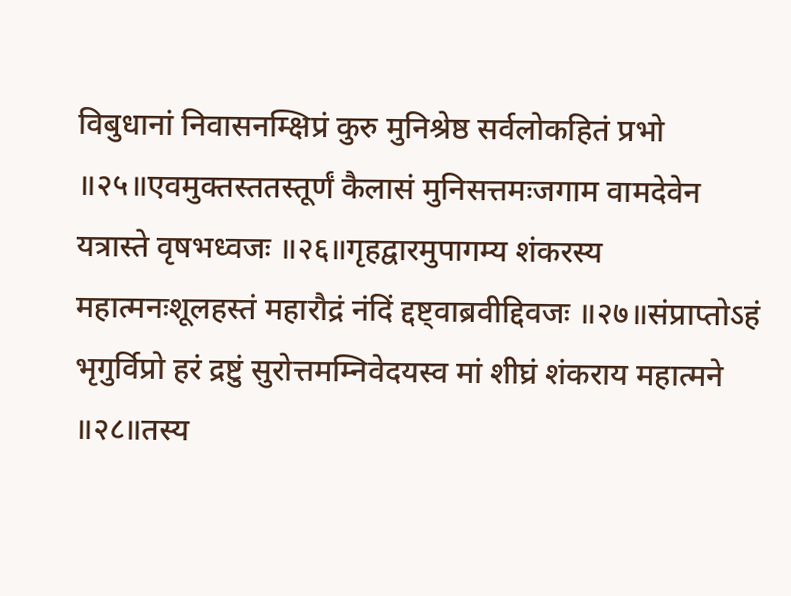विबुधानां निवासनम्क्षिप्रं कुरु मुनिश्रेष्ठ सर्वलोकहितं प्रभो ॥२५॥एवमुक्तस्ततस्तूर्णं कैलासं मुनिसत्तमःजगाम वामदेवेन यत्रास्ते वृषभध्वजः ॥२६॥गृहद्वारमुपागम्य शंकरस्य महात्मनःशूलहस्तं महारौद्रं नंदिं द्दष्ट्वाब्रवीद्दिवजः ॥२७॥संप्राप्तोऽहं भृगुर्विप्रो हरं द्रष्टुं सुरोत्तमम्निवेदयस्व मां शीघ्रं शंकराय महात्मने ॥२८॥तस्य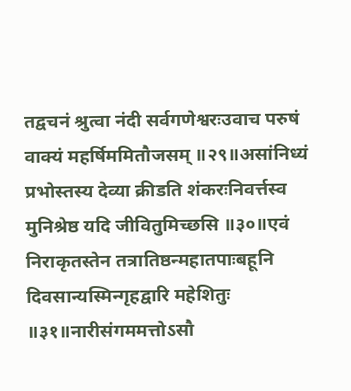तद्वचनं श्रुत्वा नंदी सर्वगणेश्वरःउवाच परुषं वाक्यं महर्षिममितौजसम् ॥२९॥असांनिध्यं प्रभोस्तस्य देव्या क्रीडति शंकरःनिवर्त्तस्व मुनिश्रेष्ठ यदि जीवितुमिच्छसि ॥३०॥एवं निराकृतस्तेन तत्रातिष्ठन्महातपाःबहूनि दिवसान्यस्मिन्गृहद्वारि महेशितुः ॥३१॥नारीसंगममत्तोऽसौ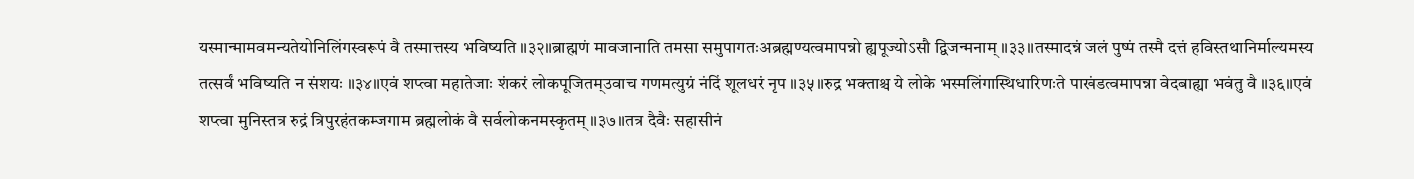यस्मान्मामवमन्यतेयोनिलिंगस्वरूपं वै तस्मात्तस्य भविष्यति ॥३२॥ब्राह्मणं मावजानाति तमसा समुपागतःअब्रह्मण्यत्वमापन्नो ह्यपूज्योऽसौ द्विजन्मनाम् ॥३३॥तस्मादन्नं जलं पुष्पं तस्मै दत्तं हविस्तथानिर्माल्यमस्य तत्सर्वं भविष्यति न संशयः ॥३४॥एवं शप्त्वा महातेजाः शंकरं लोकपूजितम्उवाच गणमत्युग्रं नंदिं शूलधरं नृप ॥३५॥रुद्र भक्ताश्च ये लोके भस्मलिंगास्थिधारिणःते पाखंडत्वमापन्ना वेदबाह्या भवंतु वै ॥३६॥एवं शप्त्वा मुनिस्तत्र रुद्रं त्रिपुरहंतकम्जगाम ब्रह्मलोकं वै सर्वलोकनमस्कृतम् ॥३७॥तत्र दैवैः सहासीनं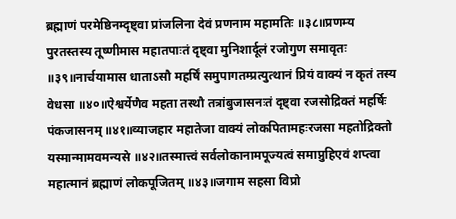ब्रह्माणं परमेष्ठिनम्दृष्ट्वा प्रांजलिना देवं प्रणनाम महामतिः ॥३८॥प्रणम्य पुरतस्तस्य तूष्णीमास महातपाःतं दृष्ट्वा मुनिशार्दूलं रजोगुण समावृतः ॥३९॥नार्चयामास धाताऽसौ महर्षिं समुपागतम्प्रत्युत्थानं प्रियं वाक्यं न कृतं तस्य वेधसा ॥४०॥ऐश्वर्येणैव महता तस्थौ तत्रांबुजासनःतं दृष्ट्वा रजसोद्रिक्तं महर्षिः पंकजासनम् ॥४१॥व्याजहार महातेजा वाक्यं लोकपितामहःरजसा महतोद्रिक्तो यस्मान्मामवमन्यसे ॥४२॥तस्मात्त्वं सर्वलोकानामपूज्यत्वं समाप्नुहिएवं शप्त्वा महात्मानं ब्रह्माणं लोकपूजितम् ॥४३॥जगाम सहसा विप्रो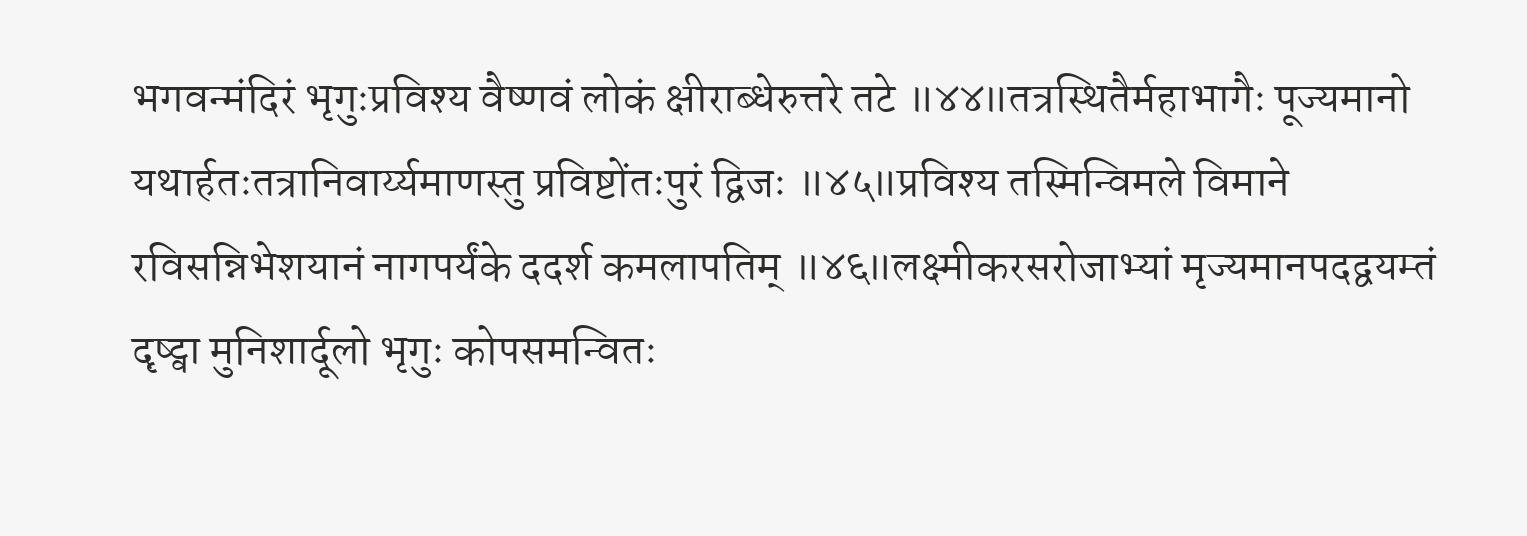भगवन्मंदिरं भृगुःप्रविश्य वैष्णवं लोकं क्षीराब्धेरुत्तरे तटे ॥४४॥तत्रस्थितैर्महाभागैः पूज्यमानो यथार्हतःतत्रानिवार्य्यमाणस्तु प्रविष्टोंतःपुरं द्विजः ॥४५॥प्रविश्य तस्मिन्विमले विमाने रविसन्निभेशयानं नागपर्यंके ददर्श कमलापतिम् ॥४६॥लक्ष्मीकरसरोजाभ्यां मृज्यमानपदद्वयम्तं दृष्ट्वा मुनिशार्दूलो भृगुः कोपसमन्वितः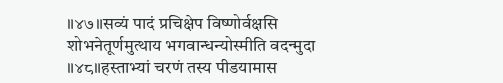॥४७॥सव्यं पादं प्रचिक्षेप विष्णोर्वक्षसि शोभनेतूर्णमुत्थाय भगवान्धन्योस्मीति वदन्मुदा ॥४८॥हस्ताभ्यां चरणं तस्य पीडयामास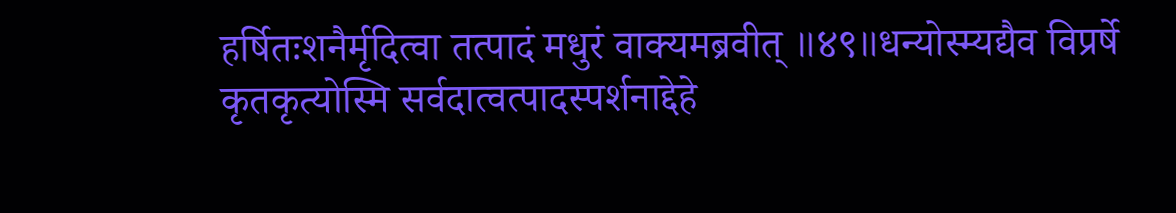हर्षितःशनैर्मृदित्वा तत्पादं मधुरं वाक्यमब्रवीत् ॥४९॥धन्योस्म्यद्यैव विप्रर्षे कृतकृत्योस्मि सर्वदात्वत्पादस्पर्शनाद्देहे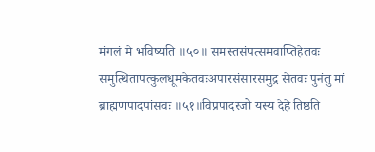मंगलं मे भविष्यति ॥५०॥ समस्तसंपत्समवाप्तिहेतवः समुत्थितापत्कुलधूमकेतवःअपारसंसारसमुद्र सेतवः पुनंतु मां ब्राह्मणपादपांसवः ॥५१॥विप्रपादरजो यस्य देहे तिष्ठति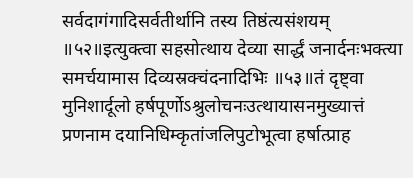सर्वदागंगादिसर्वतीर्थानि तस्य तिष्ठंत्यसंशयम् ॥५२॥इत्युक्त्वा सहसोत्थाय देव्या सार्द्धं जनार्दनःभक्त्या समर्चयामास दिव्यस्रक्चंदनादिभिः ॥५३॥तं दृष्ट्वा मुनिशार्दूलो हर्षपूर्णोऽश्रुलोचनःउत्थायासनमुख्यात्तं प्रणनाम दयानिधिम्कृतांजलिपुटोभूत्वा हर्षात्प्राह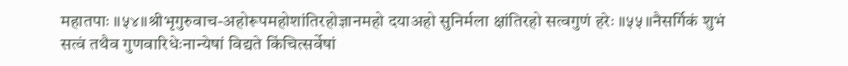महातपाः ॥५४॥श्रीभृगुरुवाच-अहोरूपमहोशांतिरहोज्ञानमहो दयाअहो सुनिर्मला क्षांतिरहो सत्वगुणं हरेः ॥५५॥नैसर्गिकं शुभं सत्वं तथैव गुणवारिधेःनान्येषां विद्यते किंचित्सर्वेषां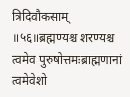त्रिदिवौकसाम् ॥५६॥ब्रह्मण्यश्च शरण्यश्च त्वमेव पुरुषोत्तमःब्राह्मणानां त्वमेवेशो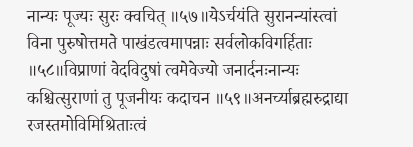नान्यः पूज्यः सुरः क्वचित् ॥५७॥येऽर्चयंति सुरानन्यांस्त्वां विना पुरुषोत्तमते पाखंडत्वमापन्नाः सर्वलोकविगर्हिताः ॥५८॥विप्राणां वेदविदुषां त्वमेवेज्यो जनार्दनःनान्यः कश्चित्सुराणां तु पूजनीयः कदाचन ॥५९॥अनर्च्याब्रह्मरुद्राद्या रजस्तमोविमिश्रिताःत्वं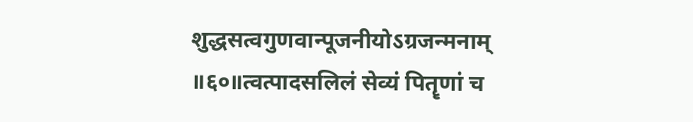शुद्धसत्वगुणवान्पूजनीयोऽग्रजन्मनाम् ॥६०॥त्वत्पादसलिलं सेव्यं पितॄणां च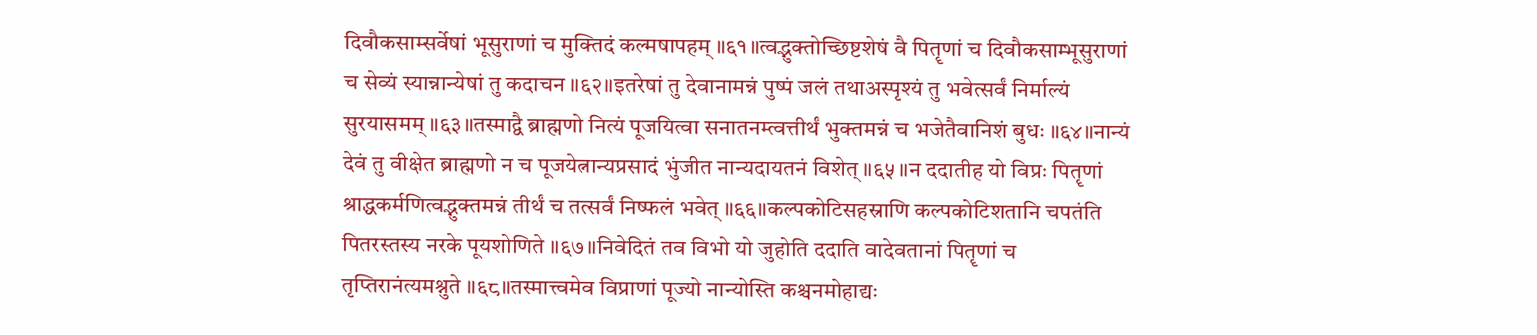दिवौकसाम्सर्वेषां भूसुराणां च मुक्तिदं कल्मषापहम् ॥६१॥त्वद्भुक्तोच्छिष्टशेषं वै पितॄणां च दिवौकसाम्भूसुराणां च सेव्यं स्यान्नान्येषां तु कदाचन ॥६२॥इतरेषां तु देवानामन्नं पुष्पं जलं तथाअस्पृश्यं तु भवेत्सर्वं निर्माल्यं सुरयासमम् ॥६३॥तस्माद्वै ब्राह्मणो नित्यं पूजयित्वा सनातनम्त्वत्तीर्थं भुक्तमन्नं च भजेतैवानिशं बुधः ॥६४॥नान्यं देवं तु वीक्षेत ब्राह्मणो न च पूजयेत्नान्यप्रसादं भुंजीत नान्यदायतनं विशेत् ॥६५॥न ददातीह यो विप्रः पितॄणां श्राद्धकर्मणित्वद्भुक्तमन्नं तीर्थं च तत्सर्वं निष्फलं भवेत् ॥६६॥कल्पकोटिसहस्राणि कल्पकोटिशतानि चपतंति पितरस्तस्य नरके पूयशोणिते ॥६७॥निवेदितं तव विभो यो जुहोति ददाति वादेवतानां पितॄणां च तृप्तिरानंत्यमश्नुते ॥६८॥तस्मात्त्वमेव विप्राणां पूज्यो नान्योस्ति कश्चनमोहाद्यः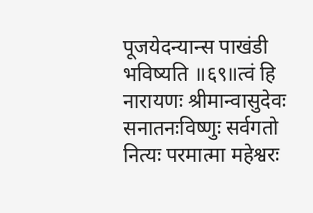पूजयेदन्यान्स पाखंडी भविष्यति ॥६९॥त्वं हि नारायणः श्रीमान्वासुदेवः सनातनःविष्णुः सर्वगतो नित्यः परमात्मा महेश्वरः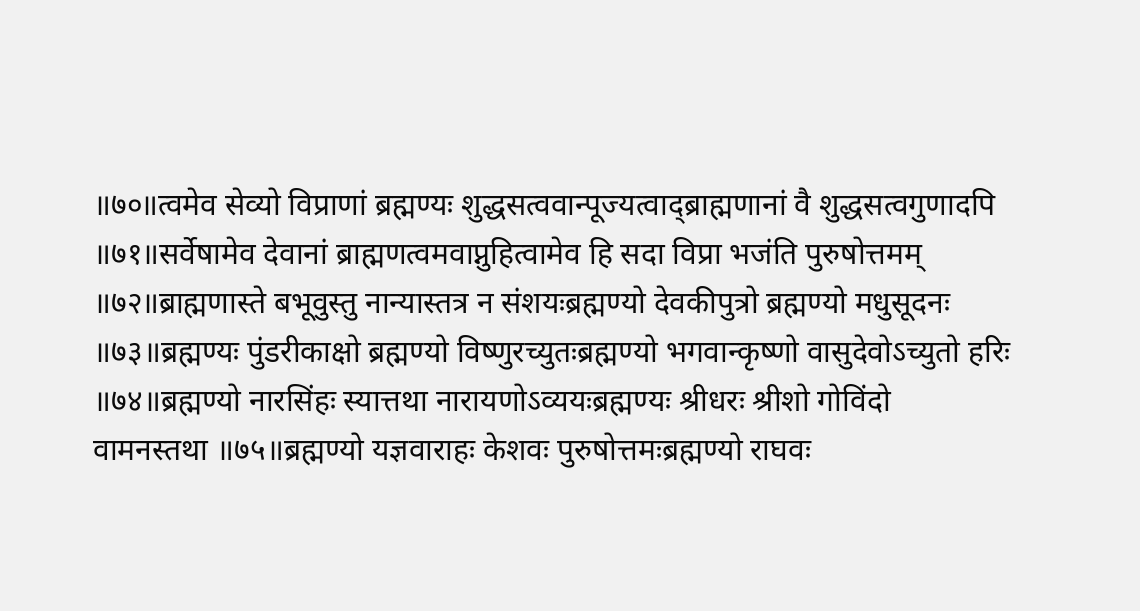॥७०॥त्वमेव सेव्यो विप्राणां ब्रह्मण्यः शुद्धसत्ववान्पूज्यत्वाद्ब्राह्मणानां वै शुद्धसत्वगुणादपि ॥७१॥सर्वेषामेव देवानां ब्राह्मणत्वमवाप्नुहित्वामेव हि सदा विप्रा भजंति पुरुषोत्तमम् ॥७२॥ब्राह्मणास्ते बभूवुस्तु नान्यास्तत्र न संशयःब्रह्मण्यो देवकीपुत्रो ब्रह्मण्यो मधुसूदनः ॥७३॥ब्रह्मण्यः पुंडरीकाक्षो ब्रह्मण्यो विष्णुरच्युतःब्रह्मण्यो भगवान्कृष्णो वासुदेवोऽच्युतो हरिः ॥७४॥ब्रह्मण्यो नारसिंहः स्यात्तथा नारायणोऽव्ययःब्रह्मण्यः श्रीधरः श्रीशो गोविंदो वामनस्तथा ॥७५॥ब्रह्मण्यो यज्ञवाराहः केशवः पुरुषोत्तमःब्रह्मण्यो राघवः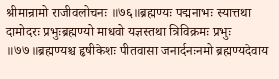श्रीमान्रामो राजीवलोचनः ॥७६॥ब्रह्मण्यः पद्मनाभः स्यात्तथा दामोदरः प्रभुःब्रह्मण्यो माधवो यज्ञस्तथा त्रिविक्रमः प्रभुः ॥७७॥ब्रह्मण्यश्च हृषीकेशः पीतवासा जनार्दनःनमो ब्रह्मण्यदेवाय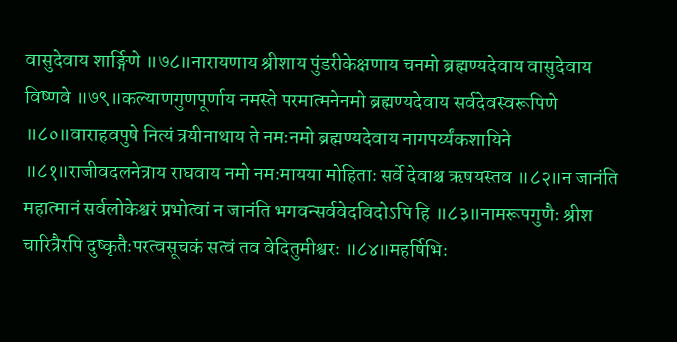वासुदेवाय शार्ङ्गिणे ॥७८॥नारायणाय श्रीशाय पुंडरीकेक्षणाय चनमो ब्रह्मण्यदेवाय वासुदेवाय विष्णवे ॥७९॥कल्याणगुणपूर्णाय नमस्ते परमात्मनेनमो ब्रह्मण्यदेवाय सर्वदेवस्वरूपिणे ॥८०॥वाराहवपुषे नित्यं त्रयीनाथाय ते नमःनमो ब्रह्मण्यदेवाय नागपर्य्यंकशायिने ॥८१॥राजीवदलनेत्राय राघवाय नमो नमःमायया मोहिताः सर्वे देवाश्च ऋषयस्तव ॥८२॥न जानंति महात्मानं सर्वलोकेश्वरं प्रभोत्वां न जानंति भगवन्सर्ववेदविदोऽपि हि ॥८३॥नामरूपगुणैः श्रीश चारित्रैरपि दुष्कृतैःपरत्वसूचकं सत्वं तव वेदितुमीश्वरः ॥८४॥महर्षिभिः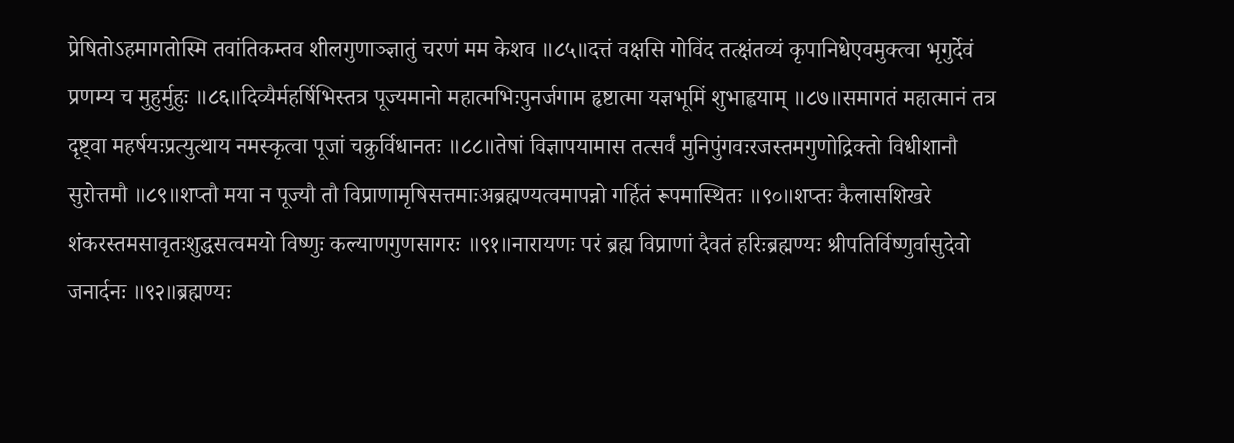प्रेषितोऽहमागतोस्मि तवांतिकम्तव शीलगुणाञ्ज्ञातुं चरणं मम केशव ॥८५॥दत्तं वक्षसि गोविंद तत्क्षंतव्यं कृपानिधेएवमुक्त्वा भृगुर्देवं प्रणम्य च मुहुर्मुहुः ॥८६॥दिव्यैर्महर्षिभिस्तत्र पूज्यमानो महात्मभिःपुनर्जगाम हृष्टात्मा यज्ञभूमिं शुभाह्वयाम् ॥८७॥समागतं महात्मानं तत्र दृष्ट्वा महर्षयःप्रत्युत्थाय नमस्कृत्वा पूजां चक्रुर्विधानतः ॥८८॥तेषां विज्ञापयामास तत्सर्वं मुनिपुंगवःरजस्तमगुणोद्रिक्तो विधीशानौ सुरोत्तमौ ॥८९॥शप्तौ मया न पूज्यौ तौ विप्राणामृषिसत्तमाःअब्रह्मण्यत्वमापन्नो गर्हितं रूपमास्थितः ॥९०॥शप्तः कैलासशिखरे शंकरस्तमसावृतःशुद्धसत्वमयो विष्णुः कल्याणगुणसागरः ॥९१॥नारायणः परं ब्रह्म विप्राणां दैवतं हरिःब्रह्मण्यः श्रीपतिर्विष्णुर्वासुदेवो जनार्दनः ॥९२॥ब्रह्मण्यः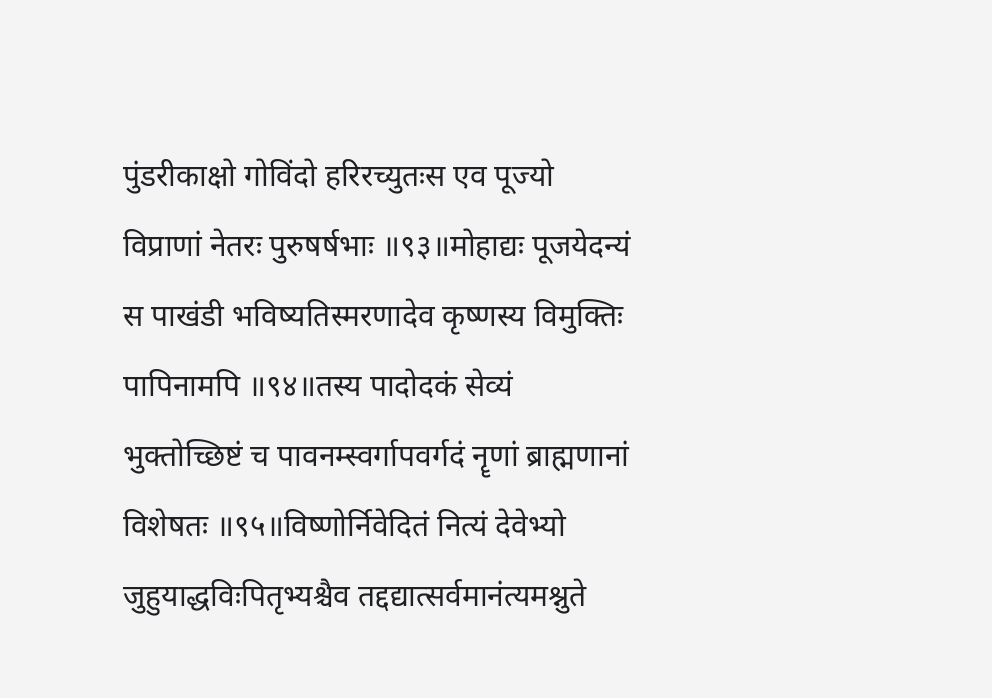पुंडरीकाक्षो गोविंदो हरिरच्युतःस एव पूज्यो विप्राणां नेतरः पुरुषर्षभाः ॥९३॥मोहाद्यः पूजयेदन्यं स पाखंडी भविष्यतिस्मरणादेव कृष्णस्य विमुक्तिः पापिनामपि ॥९४॥तस्य पादोदकं सेव्यं भुक्तोच्छिष्टं च पावनम्स्वर्गापवर्गदं नॄणां ब्राह्मणानां विशेषतः ॥९५॥विष्णोर्निवेदितं नित्यं देवेभ्यो जुहुयाद्धविःपितृभ्यश्चैव तद्दद्यात्सर्वमानंत्यमश्नुते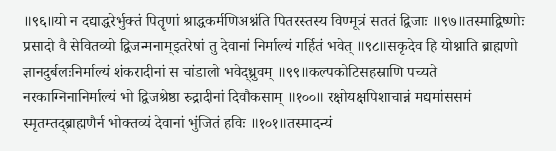॥९६॥यो न दद्याद्धरेर्भुक्तं पितॄणां श्राद्धकर्मणिअश्नंति पितरस्तस्य विण्मूत्रं सततं द्विजाः ॥९७॥तस्माद्विष्णोः प्रसादो वै सेवितव्यो द्विजन्मनाम्इतरेषां तु देवानां निर्माल्यं गर्हितं भवेत् ॥९८॥सकृदेव हि योश्नाति ब्राह्मणो ज्ञानदुर्बलःनिर्माल्यं शंकरादीनां स चांडालो भवेद्ध्रुवम् ॥९९॥कल्पकोटिसहस्राणि पच्यते नरकाग्निनानिर्माल्यं भो द्विजश्रेष्ठा रुद्रादीनां दिवौकसाम् ॥१००॥ रक्षोयक्षपिशाचान्नं मद्यमांससमं स्मृतम्तद्ब्राह्मणैर्न भोक्तव्यं देवानां भुंजितं हविः ॥१०१॥तस्मादन्यं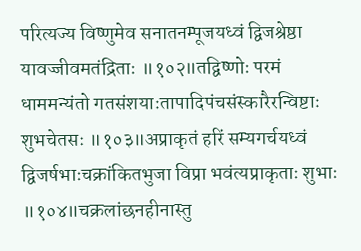परित्यज्य विष्णुमेव सनातनम्पूजयध्वं द्विजश्रेष्ठा यावज्जीवमतंद्रिताः ॥१०२॥तद्विष्णोः परमं धाममन्यंतो गतसंशयाःतापादिपंचसंस्कारैरन्विष्टाः शुभचेतसः ॥१०३॥अप्राकृतं हरिं सम्यगर्चयध्वं द्विजर्षभाःचक्रांकितभुजा विप्रा भवंत्यप्राकृताः शुभाः ॥१०४॥चक्रलांछनहीनास्तु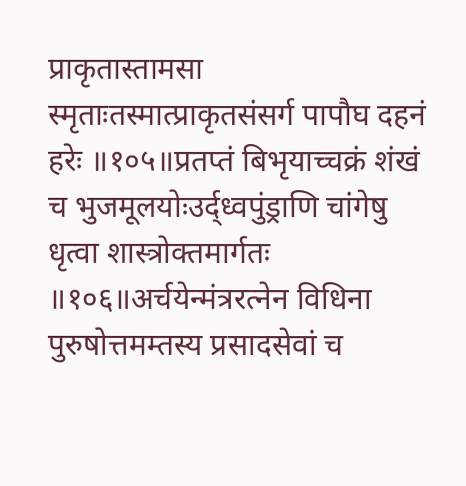प्राकृतास्तामसा स्मृताःतस्मात्प्राकृतसंसर्ग पापौघ दहनं हरेः ॥१०५॥प्रतप्तं बिभृयाच्चक्रं शंखं च भुजमूलयोःउर्द्ध्वपुंड्राणि चांगेषु धृत्वा शास्त्रोक्तमार्गतः ॥१०६॥अर्चयेन्मंत्ररत्नेन विधिना पुरुषोत्तमम्तस्य प्रसादसेवां च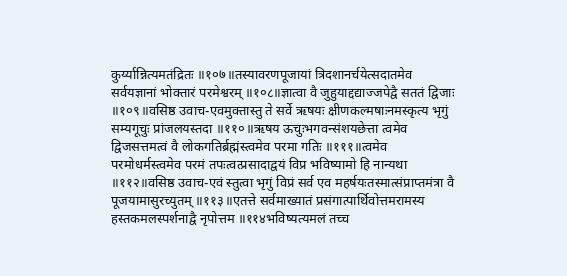कुर्य्यान्नित्यमतंद्रितः ॥१०७॥तस्यावरणपूजायां त्रिदशानर्चयेत्सदातमेव सर्वयज्ञानां भोक्तारं परमेश्वरम् ॥१०८॥ज्ञात्वा वै जुहुयाद्दद्याज्जपेद्वै सततं द्विजाः ॥१०९॥वसिष्ठ उवाच-एवमुक्तास्तु ते सर्वे ऋषयः क्षीणकल्मषाःनमस्कृत्य भृगुं सम्यगूचुः प्रांजलयस्तदा ॥११०॥ऋषय ऊचुःभगवन्संशयछेत्ता त्वमेव द्विजसत्तमत्वं वै लोकगतिर्ब्रह्मंस्त्वमेव परमा गतिः ॥१११॥त्वमेव परमोधर्मस्त्वमेव परमं तपःत्वत्प्रसादाद्वयं विप्र भविष्यामो हि नान्यथा ॥११२॥वसिष्ठ उवाच-एवं स्तुत्वा भृगुं विप्रं सर्व एव महर्षयःतस्मात्संप्राप्तमंत्रा वै पूजयामासुरच्युतम् ॥११३॥एतत्ते सर्वमाख्यातं प्रसंगात्पार्थिवोत्तमरामस्य हस्तकमलस्पर्शनाद्वै नृपोत्तम ॥११४भविष्यत्यमलं तच्च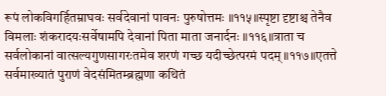रूपं लोकविगर्हितम्राघवः सर्वदेवानां पावनः पुरुषोत्तमः ॥११५॥स्पृष्टा दृष्टाश्च तेनैव विमलाः शंकरादयःसर्वेषामपि देवानां पिता माता जनार्दनः ॥११६॥त्राता च सर्वलोकानां वात्सल्यगुणसागरःतमेव शरणं गच्छ यदीच्छेत्परमं पदम् ॥११७॥एतत्ते सर्वमाख्यातं पुराणं वेदसंमितम्ब्रह्मणा कथितं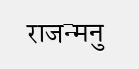राजन्मनु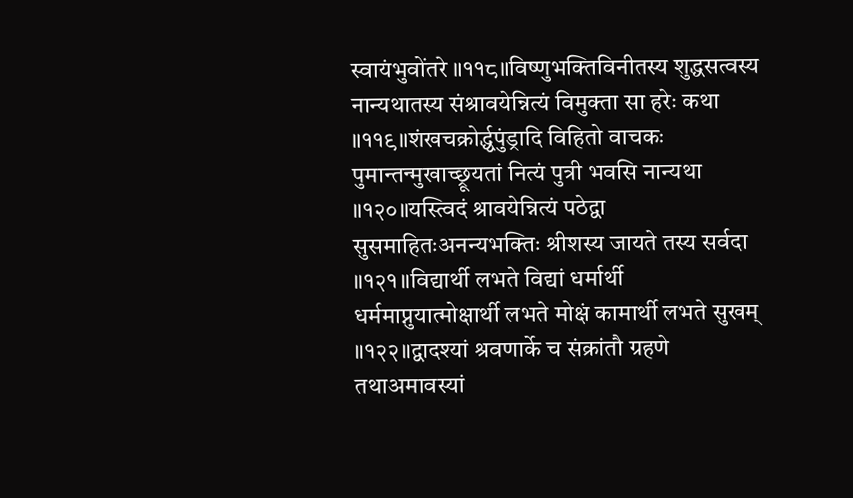स्वायंभुवोंतरे ॥११८॥विष्णुभक्तिविनीतस्य शुद्धसत्वस्य नान्यथातस्य संश्रावयेन्नित्यं विमुक्ता सा हरेः कथा ॥११९॥शंखचक्रोर्द्ध्वपुंड्रादि विहितो वाचकः पुमान्तन्मुखाच्छ्रूयतां नित्यं पुत्री भवसि नान्यथा ॥१२०॥यस्त्विदं श्रावयेन्नित्यं पठेद्वा सुसमाहितःअनन्यभक्तिः श्रीशस्य जायते तस्य सर्वदा ॥१२१॥विद्यार्थी लभते विद्यां धर्मार्थी धर्ममाप्नुयात्मोक्षार्थी लभते मोक्षं कामार्थी लभते सुखम् ॥१२२॥द्वादश्यां श्रवणार्के च संक्रांतौ ग्रहणे तथाअमावस्यां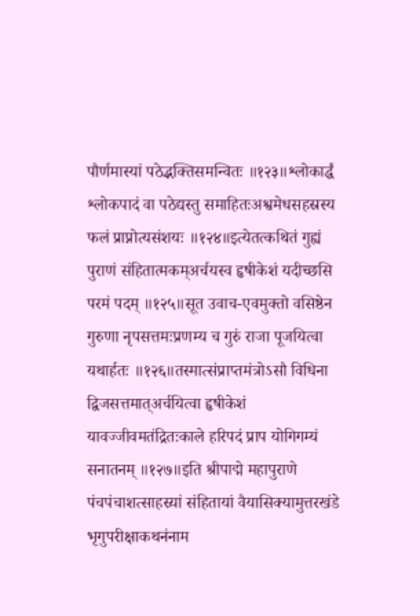पौर्णमास्यां पठेद्भक्तिसमन्वितः ॥१२३॥श्लोकार्द्धं श्लोकपादं वा पठेद्यस्तु समाहितःअश्वमेधसहस्रस्य फलं प्राप्नोत्यसंशयः ॥१२४॥इत्येतत्कथितं गुह्यं पुराणं संहितात्मकम्अर्चयस्व हृषीकेशं यदीच्छसि परमं पदम् ॥१२५॥सूत उवाच-एवमुक्तो वसिष्ठेन गुरुणा नृपसत्तमःप्रणम्य च गुरुं राजा पूजयित्वा यथार्हतः ॥१२६॥तस्मात्संप्राप्तमंत्रोऽसौ विधिना द्विजसत्तमात्अर्चयित्वा हृषीकेशं यावज्जीवमतंद्रितःकाले हरिपदं प्राप योगिगम्यं सनातनम् ॥१२७॥इति श्रीपाद्मे महापुराणे पंचपंचाशत्साहस्र्यां संहितायां वैयासिक्यामुत्तरखंडे भृगुपरीक्षाकथनंनाम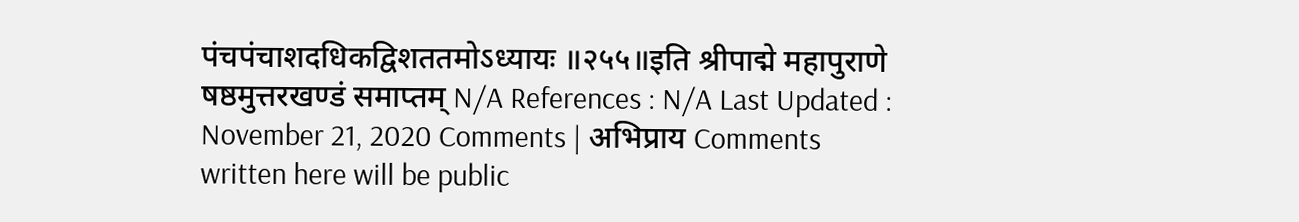पंचपंचाशदधिकद्विशततमोऽध्यायः ॥२५५॥इति श्रीपाद्मे महापुराणे षष्ठमुत्तरखण्डं समाप्तम् N/A References : N/A Last Updated : November 21, 2020 Comments | अभिप्राय Comments written here will be public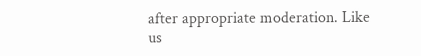after appropriate moderation. Like us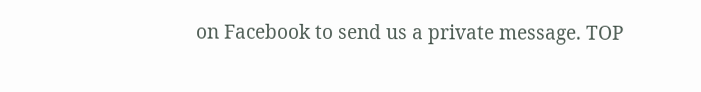on Facebook to send us a private message. TOP